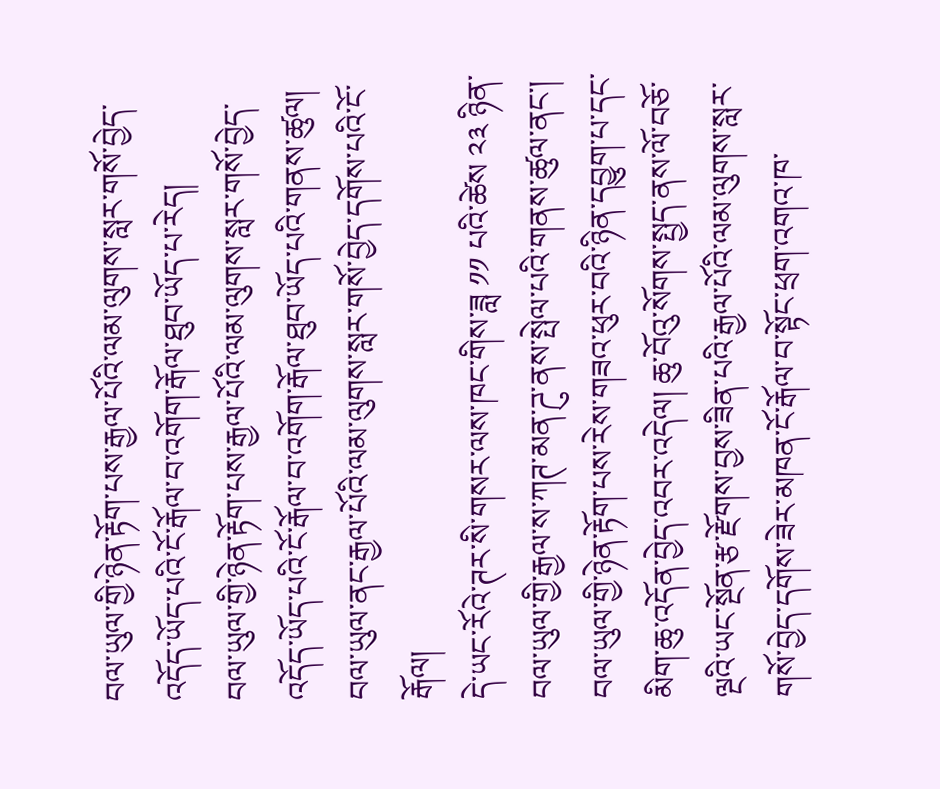བལ་ཡུལ་གྱི་ཉེན་རྟོག་པས་རྒྱལ་པོའི་ལམ་ལུགས་སླར་གསོ་བྱེད་འདོད་ཡོད་པའི་ངོ་རྒོལ་བ་འགོག་རྒོལ་ཐུབ་ཡོད་པ་རེད།
བལ་ཡུལ་གྱི་ཉེན་རྟོག་པས་རྒྱལ་པོའི་ལམ་ལུགས་སླར་གསོ་བྱེད་འདོད་ཡོད་པའི་ངོ་རྒོལ་བ་འགོག་རྒོལ་ཐུབ་ཡོད་པའི་གནས་ཚུལ།
བལ་ཡུལ་ནང་རྒྱལ་པོའི་ལམ་ལུགས་སླར་གསོ་བྱེད་དགོས་པའི་ངོ་རྒོལ།
དེ་ཡང་རོའེ་ཊར་སི་གསར་ལས་ཁང་གིས་ཟླ ༡༡ པའི་ཚེས ༢༣ ཉིན་བལ་ཡུལ་གྱི་རྒྱལ་ས་ཀཊ་མན་ཌུ་ནས་སྤེལ་པའི་གནས་ཚུལ་ནང་། བལ་ཡུལ་གྱི་ཉེན་རྟོག་པས་རེས་གཟའ་ཕུར་བའི་ཉིན་དབྱུག་པ་དང་མིག་ཆུ་འདོན་བྱེད་འབར་འདེལ། ཆུ་བོའུ་སོགས་སྤྱད་ནས་ལོ་བཅོ་ལྔའི་ཡང་སྔོན་རྩ་རྫོགས་བྱས་ཟིན་པའི་རྒྱལ་པོའི་ལམ་ལུགས་སླར་གསོ་བྱེད་དགོས་ཟེར་མཁན་ངོ་རྒོལ་བ་སྟོང་ཕྲག་འགའ་ཁ་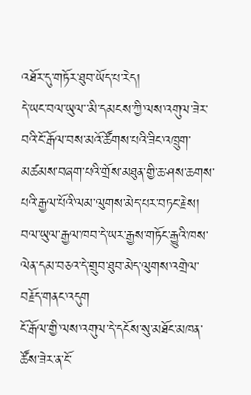འཐོར་དུ་གཏོར་ཐུབ་ཡོད་པ་རེད།
དེ་ཡང་བལ་ཡུལ་་མི་དམངས་ཀྱི་ལས་འགུལ་ཟེར་བའི་ངོ་རྒོལ་བས་མའོ་ཚོགས་པའི་ཟིང་འཁྲུག་མཚམས་བཞག་པའི་གྲོས་མཐུན་གྱི་ཆ་ཤས་ཆགས་པའི་རྒྱལ་པོའི་ལམ་ལུགས་མེད་པར་བཏང་རྗེས། བལ་ཡུལ་རྒྱལ་ཁབ་དེ་ཡར་རྒྱས་གཏོང་རྒྱུའི་ཁས་ལེན་དམ་བཅའ་དེ་གྲུབ་ཐུབ་མེད་ལུགས་འགྲེལ་བརྗོད་གནང་འདུག
ངོ་རྒོལ་གྱི་ལས་འགུལ་དེ་དངོས་སུ་མཐོང་མཁན་ཚོས་ཟེར་ན་ངོ་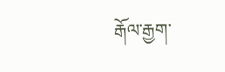རྒོལ་རྒྱག་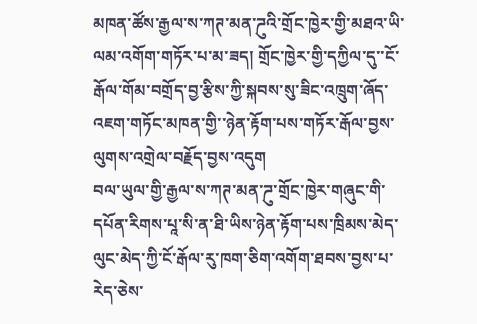མཁན་ཚོས་རྒྱལ་ས་ཀཊ་མན་ཌུའི་གྲོང་ཁྱེར་གྱི་མཐའ་ཡི་ལམ་འགོག་གཏོར་པ་མ་ཟད། གྲོང་ཁྱེར་གྱི་དཀྱིལ་དུ་་ངོ་རྒོལ་གོམ་བགྲོད་བྱ་རྩིས་ཀྱི་སྐབས་སུ་ཟིང་འཁྲུག་ཞོད་འཇག་གཏོང་མཁན་གྱི་་ཉེན་རྟོག་པས་གཏོར་རྒོལ་བྱས་ལུགས་འགྲེལ་བརྗོད་བྱས་འདུག
བལ་ཡུལ་གྱི་རྒྱལ་ས་ཀཊ་མན་ཌུ་གྲོང་ཁྱེར་གཞུང་གི་དཔོན་རིགས་པཱ་སི་ན་ཐི་ཡིས་ཉེན་རྟོག་པས་ཁྲིམས་མེད་ལུང་མེད་ཀྱི་ངོ་རྒོལ་རུ་ཁག་ཅིག་འགོག་ཐབས་བྱས་པ་རེད་ཅེས་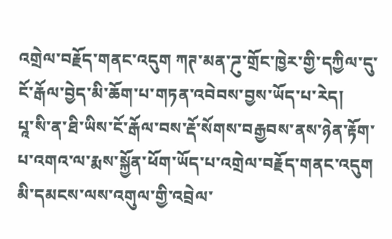འགྲེལ་བརྗོད་གནང་འདུག ཀཊ་མན་ཌུ་གྲོང་ཁྱེར་གྱི་དཀྱིལ་དུ་ངོ་རྒོལ་བྱེད་མི་ཆོག་པ་གཏན་འབེབས་བྱས་ཡོད་པ་རེད།
པཱ་སི་ན་ཐི་ཡིས་ངོ་རྒོལ་བས་རྡོ་སོགས་བརྒྱབས་ནས་ཉེན་རྟོག་པ་འགའ་ལ་རྨས་སྐྱོན་ཕོག་ཡོད་པ་འགྲེལ་བརྗོད་གནང་འདུག
མི་དམངས་ལས་འགུལ་གྱི་འབྲེལ་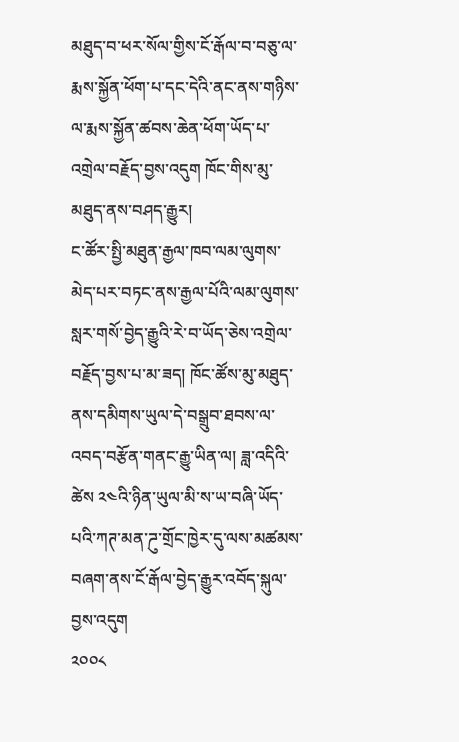མཐུད་བ་ཕར་སོལ་གྱིས་ངོ་རྒོལ་བ་བཅུ་ལ་རྨས་སྐྱོན་ཕོག་པ་དང་དེའི་ནང་ནས་གཉིས་ལ་རྨས་སྐྱོན་ཚབས་ཆེན་ཕོག་ཡོད་པ་འགྲེལ་བརྗོད་བྱས་འདུག ཁོང་གིས་མུ་མཐུད་ནས་བཤད་རྒྱུར།
ང་ཚོར་སྤྱི་མཐུན་རྒྱལ་ཁབ་ལམ་ལུགས་མེད་པར་བཏང་ནས་རྒྱལ་པོའི་ལམ་ལུགས་སླར་གསོ་བྱེད་རྒྱུའི་རེ་བ་ཡོད་ཅེས་འགྲེལ་བརྗོད་བྱས་པ་མ་ཟད། ཁོང་ཚོས་མུ་མཐུད་ནས་དམིགས་ཡུལ་དེ་བསྒྲུབ་ཐབས་ལ་འབད་བརྩོན་གནང་རྒྱུ་ཡིན་ལ། ཟླ་འདིའི་ཚེས ༢༤འི་ཉིན་ཡུལ་མི་ས་ཡ་བཞི་ཡོད་པའི་ཀཊ་མན་ཌུ་གྲོང་ཁྱེར་དུ་ལས་མཚམས་བཞག་ནས་ངོ་རྒོལ་བྱེད་རྒྱུར་འབོད་སྐུལ་བྱས་འདུག
༢༠༠༨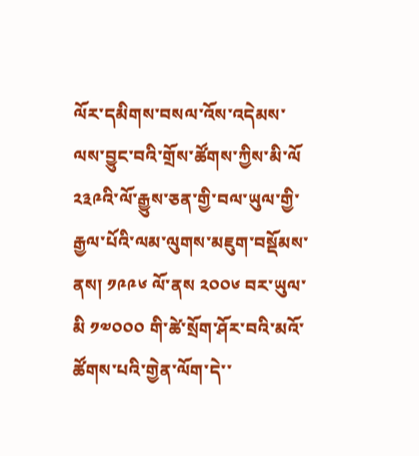ལོར་དམིགས་བསལ་འོས་འདེམས་ལས་བྱུང་བའི་གྲོས་ཚོགས་ཀྱིས་མི་ལོ ༢༣༩འི་ལོ་རྒྱུས་ཅན་གྱི་བལ་ཡུལ་གྱི་རྒྱལ་པོའི་ལམ་ལུགས་མཇུག་བསྡོམས་ནས། ༡༩༩༦ ལོ་ནས ༢༠༠༦ བར་ཡུལ་མི ༡༧༠༠༠ གི་ཚེ་སྲོག་ཤོར་བའི་མའོ་ཚོགས་པའི་གྱེན་ལོག་དེ་་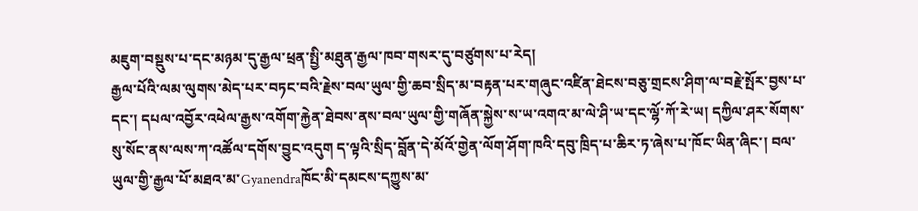མཇུག་བསྡུས་པ་དང་མཉམ་དུ་རྒྱལ་ཕྲན་སྤྱི་མཐུན་རྒྱལ་ཁབ་གསར་དུ་བཙུགས་པ་རེད།
རྒྱལ་པོའི་ལམ་ལུགས་མེད་པར་བཏང་བའི་རྗེས་བལ་ཡུལ་གྱི་ཆབ་སྲིད་མ་བརྟན་པར་གཞུང་འཛིན་ཐེངས་བཅུ་གྲངས་ཤིག་ལ་བརྗེ་སྤོར་བྱས་པ་དང་། དཔལ་འབྱོར་འཕེལ་རྒྱས་འགོག་རྐྱེན་ཐེབས་ནས་བལ་ཡུལ་གྱི་གཞོན་སྐྱེས་ས་ཡ་འགའ་མ་ལེ་ཤི་ཡ་དང་ལྷོ་ཀོ་རེ་ཡ། དཀྱིལ་ཤར་སོགས་སུ་སོང་ནས་ལས་ཀ་འཚོལ་དགོས་བྱུང་འདུག ད་ལྟའི་སྲིད་བློན་དེ་མོའོ་གྱེན་ལོག་ཤོག་ཁའི་དབུ་ཁྲིད་པ་ཆིར་ཏ་ཞེས་པ་ཁོང་ཡིན་ཞིང་། བལ་ཡུལ་གྱི་རྒྱལ་པོ་མཐའ་མ་Gyanendraཁོང་མི་དམངས་དཀྱུས་མ་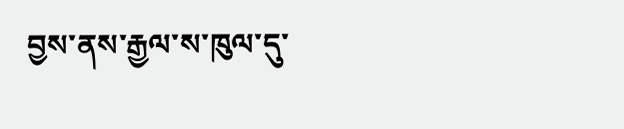བྱས་ནས་རྒྱལ་ས་ཁུལ་དུ་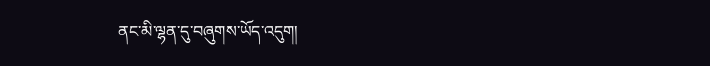ནང་མི་ལྷན་དུ་བཞུགས་ཡོད་འདུག།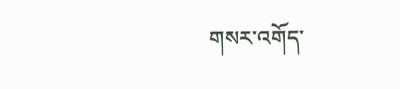གསར་འགོད་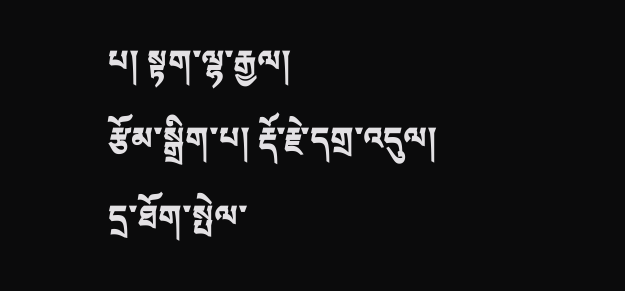པ། སྟག་ལྷ་རྒྱལ།
རྩོམ་སྒྲིག་པ། རྡོ་རྗེ་དགྲ་འདུལ།
དྲ་ཐོག་སྤེལ་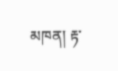མཁན། རྟ་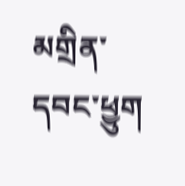མགྲིན་དབང་ཕྱུག